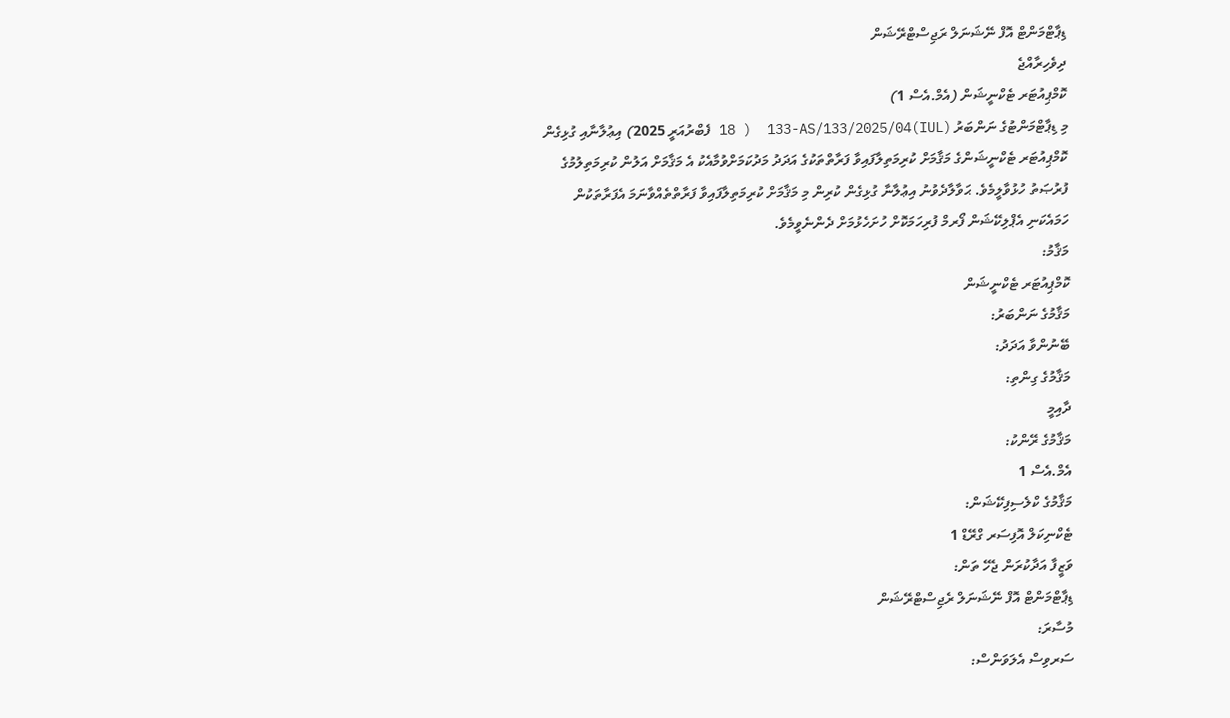ޑިޕާޓްމަންޓް އޮފް ނޭޝަނަލް ރަޖިސްޓްރޭޝަން
ދިވެހިރާއްޖެ
ކޮމްޕިއުޓަރ ޓެކްނީޝަން (އެމް.އެސް 1)
މި ޑިޕާޓްމަންޓުގެ ނަންބަރު (IUL)133-AS/133/2025/04  ( 18 ފެބްރުއަރީ 2025) އިޢުލާނާއި ގުޅިގެން ކޮމްޕިއުޓަރ ޓެކްނީޝަންގެ މަޤާމަށް ކުރިމަތިލާފައިވާ ފަރާތްތަކުގެ އަދަދު މަދުކަމަށްވުމާއެކު އެ މަޤާމަށް އަލުން ކުރިމަތިލުމުގެ ފުރުޞަތު ހުޅުވާލީމެވެ. ޙަވާލާދެވުނު އިޢުލާނާ ގުޅިގެން ކުރިން މި މަޤާމަށް ކުރިމަތިލާފައިވާ ފަރާތްތެއްވާނަމަ އެފަރާތަކުން ހަމައެކަނި އެޕްލިކޭޝަން ފޯރމް ފުރިހަމަކޮށް ހުށަހެޅުމަށް ދެންނެވީމެވެ.
މަޤާމު:
ކޮމްޕިއުޓަރ ޓެކްނީޝަން
މަޤާމުގެ ނަންބަރު:
ބޭނުންވާ އަދަދު:
މަޤާމުގެ ގިންތި:
ދާއިމީ
މަޤާމުގެ ރޭންކު:
އެމް.އެސް 1
މަޤާމުގެ ކްލެސިފިކޭޝަން:
ޓެކްނިކަލް އޮފިސަރ ގްރޭޑް 1
ވަޒީފާ އަދާކުރަން ޖެހޭ ތަން:
ޑިޕާޓްމަންޓް އޮފް ނޭޝަނަލް ރެޖިސްޓްރޭޝަން
މުސާރަ:
ސަރވިސް އެލަވަންސް: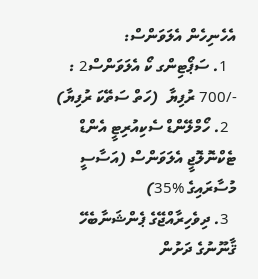އެހެނިހެން އެލަވަންސް:
  1. ސަޕޯޓިންގ ކޯ އެލަވަންސް2 : -/700 ރުފިޔާ  (ހަތް ސަތޭކަ ރުފިޔާ)
  2. ހޯމްލޭންޑް ސެކިއުރިޓީ އެންޑް ޓެކްނޮލޮޖީ އެލަވަންސް (އަސާސީ މުސާރައިގެ %35)
  3. ދިވެހިރާއްޖޭގެ ޕެންޝަނާބެހޭ ޤާނޫނުގެ ދަށުން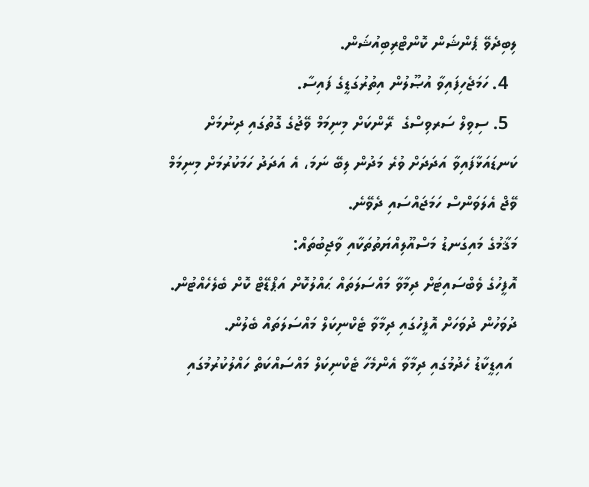ލިބިދެވޭ ޕެންޝަން ކޮންޓްރިބިއުޝަން.
  4. ހަމަޖެހިފައިވާ އުޞޫލުން އިތުރުގަޑީގެ ފައިސާ.
  5. ސިވިލް ސަރވިސްގެ  ރޭންކަށް މިނިމަމް ވޭޖުގެ ގޮތުގައި ދިނުމަށް ކަނޑައަޅާފައިވާ އަދަދަށް ވުރެ މަދުން ލިބޭ ނަމަ، އެ އަދަދު ހަމަކުރުމަށް މިނިމަމް ވޭޖް އެލަވަންސް ހަމަޖައްސައި ދެވޭނެ.
މަޤާމުގެ މައިގަނޑު މަސްއޫލިއްޔަތުތަކާއި ވާޖިބުތައް:
އޮފީހުގެ ވެބްސައިޓަށް ދިމާވާ މައްސަލަތައް ޙައްލުކޮށް އަޕްޑޭޓް ކޮށް ބެލެހެއްޓުން.
ދުވަހުން ދުވަހަށް އޮފީހުގައި ދިމާވާ ޓެކްނިކަލް މައްސަލަތައް ބެލުން.
 އައިޑީކާޑު ހެދުމުގައި ދިމާވާ އެންމެހާ ޓެކްނިކަލް މައްސައްކަތް ހައްލުކުރުމުގައި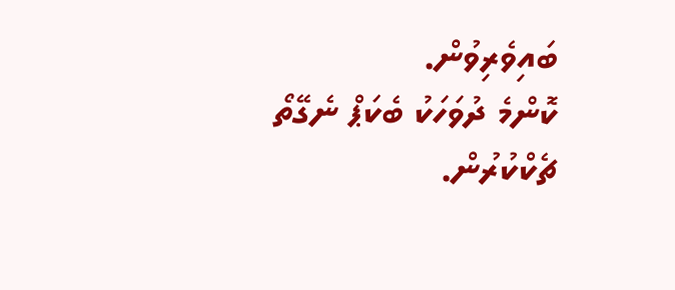ބައިވެރިވުން.
ކޮންމެ ދުވަހަކު ބެކަޕް ނެގޭތޯ ޗެކްކުރުން.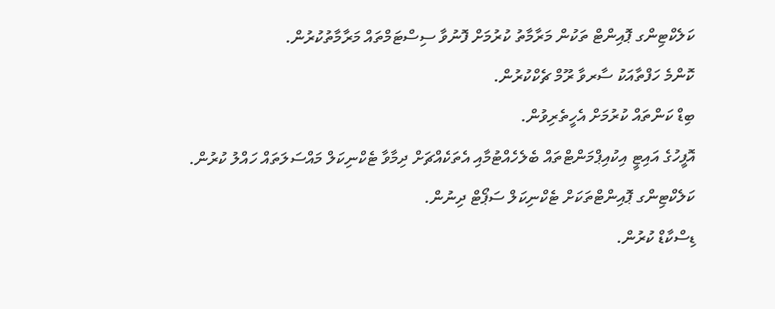ކަލެކްޓިންގ ޕޮއިންޓް ތަކުން މަރާމާތު ކުރުމަށް ފޮނުވާ ސިސްޓަމްތައް މަރާމާތުކުރުން.
ކޮންމެ ހަފްތާއަކު ސާރވާ ރޫމް ޗެކްކުރުން.
ބިޑް ކަންތައް ކުރުމަށް އެހީތެރިވުން.
އޮފީހުގެ އައިޓީ އިކުއިޕްމަންޓްތައް ބެލެހެއްޓުމާއި އެތަކެއްޗަށް ދިމާވާ ޓެކްނިކަލް މައްސަލަތައް ހައްލު ކުރުން.
ކަލެކްޓިންގ ޕޮއިންޓްތަކަށް ޓެކްނިކަލް ސަޕޯޓް ދިނުން.
ޑިސްކާޑް ކުރުން.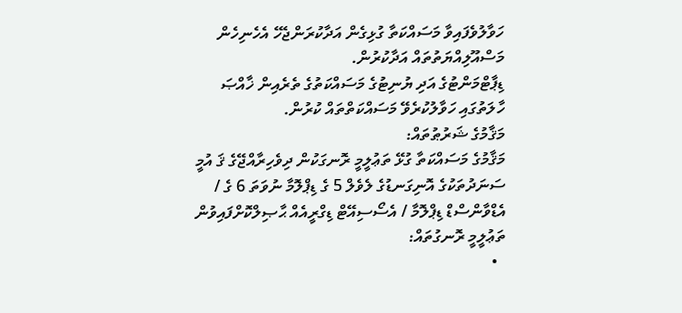ހަވާލުވެފައިވާ މަސައްކަތާ ގުޅިގެން އަދާކުރަންޖެހޭ އެހެނިހެން މަސްއޫލިއްޔަތުތައް އަދާކުރުން.
ޑިޕާޓްމަންޓުގެ އަދި ޔުނިޓުގެ މަސައްކަތުގެ ތެރެއިން ޚާއްޞަ ހާލަތުގައި ހަވާލުކުރެވޭ މަސައްކަތްތައް ކުރުން.
މަޤާމުގެ ޝަރުޠުތައް:
މަޤާމުގެ މަސައްކަތާ ގުޅޭ ތަޢުލީމީ ރޮނގަކުން ދިވެހިރާއްޖޭގެ ޤަ އުމީ ސަނަދުތަކުގެ އޮނިގަނޑުގެ ލެވެލް 5 ގެ ޑިޕްލޮމާ ނުވަތަ 6 ގެ / އެޑްވާންސްޑް ޑިޕްލޮމާ / އެސޯސިއޭޓް ޑިގްރީއެއް ޙާޞިލްކޮށްފައިވުން
ތަޢުލީމީ ރޮނގުތައް:
  •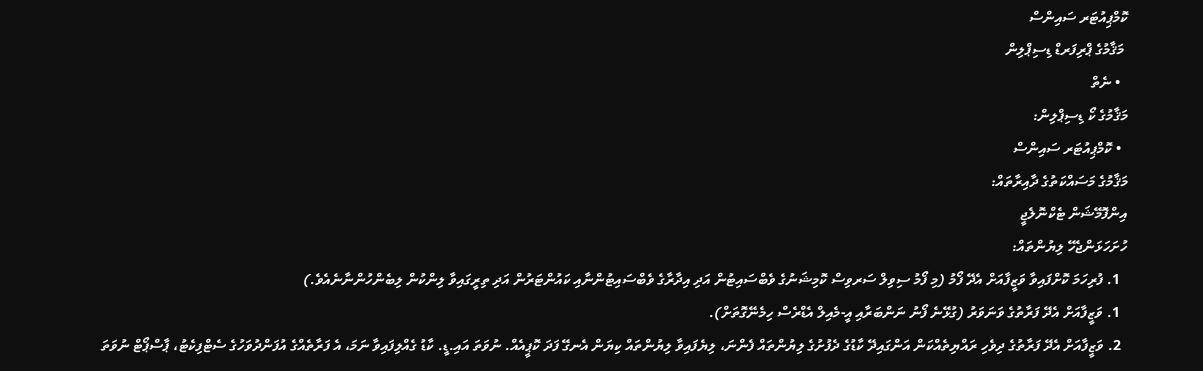ކޮމްޕިއުޓަރ ސައިންސް
 މަޤާމުގެ ޕްރިފަރޑް ޑިސިޕްލިން
  • ނެތް
މަޤާމުގެ ކޯ ޑިސިޕްލިން:
  • ކޮމްޕިއުޓަރ ސައިންސް
މަޤާމުގެ މަސައްކަތުގެ ދާއިރާތައް:
އިންފޮމޭޝަން ޓެކްނޮލެޖީ
ހުށަހަޅަންޖެހޭ ލިޔުންތައް:
  1. ފުރިހަމަ ކޮށްފައިވާ ވަޒީފާއަށް އެދޭ ފޯމު (މި ފޯމު ސިވިލް ސަރވިސް ކޮމިޝަނުގެ ވެބްސައިޓުން އަދި އިދާރާގެ ވެބްސައިޓުންނާއި ކައުންޓަރުން އަދި ތިރީގައިވާ ލިންކުން ލިބެންހުންނާނެއެވެ.)
  1. ވަޒީފާއަށް އެދޭ ފަރާތުގެ ވަނަވަރު (ގުޅޭނެ ފޯނު ނަންބަރާއި އީ-މެއިލް އެޑްރެސް ހިމެނޭގޮތަށް).
  2. ވަޒީފާއަށް އެދޭ ފަރާތުގެ ދިވެހި ރައްޔިތެއްކަން އަންގައިދޭ ކާޑުގެ ދެފުށުގެ ލިޔުންތައް ފެންނަ، ލިޔެފައިވާ ލިޔުންތައް ކިޔަން އެނގޭ ފަދަ ކޮޕީއެއް. ނުވަތަ އައި.ޑީ. ކާޑު ގެއްލިފައިވާ ނަމަ، އެ ފަރާތެއްގެ އުފަންދުވަހުގެ ސެޓްފިކެޓު، ޕާސްޕޯޓް ނުވަތަ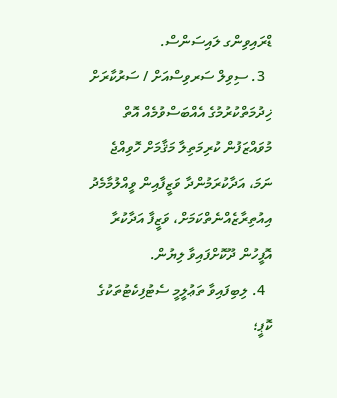ޑްރައިވިންގ ލައިސަންސް.
  3. ސިވިލް ސަރވިސްއަށް / ސަރުކާރަށް ޚިދުމަތްކުރުމުގެ އެއްބަސްވުމެއް އޮތް މުވައްޒަފުން ކުރިމަތިލާ މަޤާމަށް ހޮވިއްޖެ ނަމަ، އަދާކުރަމުންދާ ވަޒީފާއިން ވީއްލުމާމެދު އިއުތިރާޒެއްނެތްކަމަށް، ވަޒީފާ އަދާކުރާ އޮފީހުން ދޫކޮށްފައިވާ ލިޔުން.
  4. ލިބިފައިވާ ތަޢުލީމީ ސެޓުފިކެޓުތަކުގެ ކޮޕީ؛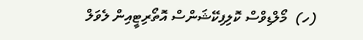(ހ)  މޯލްޑިވްސް ކޮލިފިކޭޝަންސް އޮތޯރިޓީއިން ލެވަލް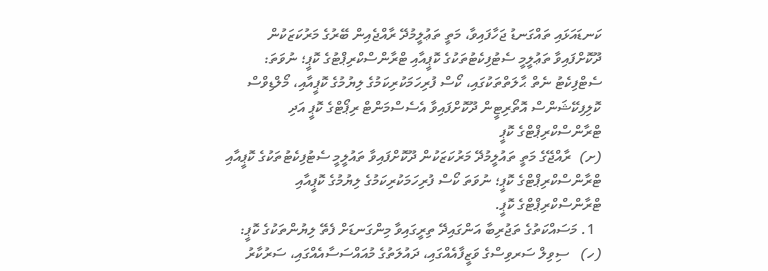ކަނޑައަޅައި ތައްގަނޑު ޖަހާފައިވާ، މަތީ ތަޢުލީމުދޭ ރާއްޖެއިން ބޭރުގެ މަރުކަޒަކުން ދޫކޮށްފައިވާ ތަޢުލީމީ ސެޓުފިކެޓުތަކުގެ ކޮޕީއާއި ޓްރާންސްކްރިޕްޓުގެ ކޮޕީ؛ ނުވަތަ: ސެޓްފިކެޓު ނެތް ޙާލަތްތަކުގައި، ކޯސް ފުރިހަމަކުރިކަމުގެ ލިޔުމުގެ ކޮޕީއާއި، މޯލްޑިވްސް ކޮލިފިކޭޝަންސް އޮތޯރިޓީން ދޫކޮށްފައިވާ އެސެސްމަންޓް ރިޕޯޓްގެ ކޮޕީ އަދި ޓްރާންސްކްރިޕްޓްގެ ކޮޕީ
(ށ)  ރާއްޖޭގެ މަތީ ތައުލީމުދޭ މަރުކަޒަކުން ދޫކޮށްފައިވާ ތައުލީމީ ސެޓުފިކެޓުތަކުގެ ކޮޕީއާއި ޓްރާންސްކްރިޕްޓްގެ ކޮޕީ؛ ނުވަތަ ކޯސް ފުރިހަމަކުރިކަމުގެ ލިޔުމުގެ ކޮޕީއާއި ޓްރާންސްކްރިޕްޓްގެ ކޮޕީ.
  1. މަސައްކަތުގެ ތަޖުރިބާ އަންގައިދޭ ތިރީގައިވާ މިންގަނޑަށް ފެތޭ ލިޔުންތަކުގެ ކޮޕީ:
(ހ)   ސިވިލް ސަރވިސްގެ ވަޒީފާއެއްގައި، ދައުލަތުގެ މުއައްސަސާއެއްގައި، ސަރުކާރު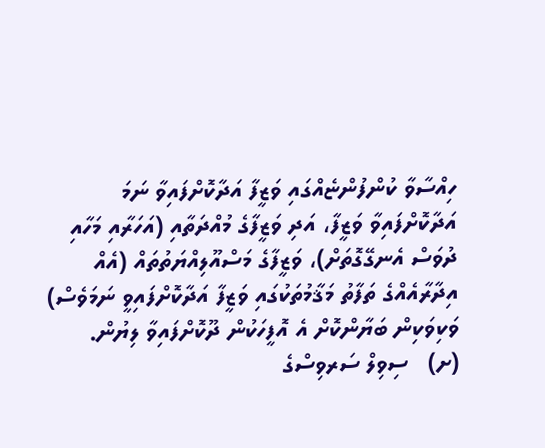ހިއްސާވާ ކުންފުންޏެއްގައި ވަޒީފާ އަދާކޮށްފައިވާ ނަމަ އަދާކޮށްފައިވާ ވަޒީފާ، އަދި ވަޒީފާގެ މުއްދަތާއި (އަހަރާއި މަހާއި ދުވަސް އެނގޭގޮތަށް)، ވަޒީފާގެ މަސްއޫލިއްޔަތުތައް (އެއް އިދާރާއެއްގެ ތަފާތު މަޤާމުތަކުގައި ވަޒީފާ އަދާކޮށްފައިވީ ނަމަވެސް) ވަކިވަކިން ބަޔާންކޮށް އެ އޮފީހަކުން ދޫކޮށްފައިވާ ލިޔުން.
(ށ)   ސިވިލް ސަރވިސްގެ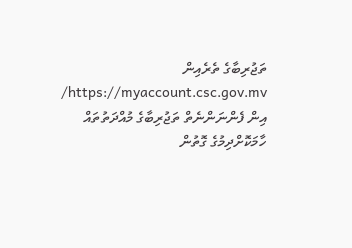ތަޖުރިބާގެ ތެރެއިން https://myaccount.csc.gov.mv/ އިން ފެންނަންނެތް ތަޖުރިބާގެ މުއްދަތުތައް ހާމަކޮށްދިމުގެ ގޮތުން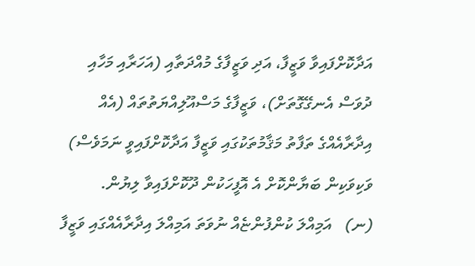އަދާކޮށްފައިވާ ވަޒީފާ، އަދި ވަޒީފާގެ މުއްދަތާއި (އަހަރާއި މަހާއި ދުވަސް އެނގޭގޮތަށް)، ވަޒީފާގެ މަސްއޫލިއްޔަތުތައް (އެއް އިދާރާއެއްގެ ތަފާތު މަޤާމުތަކުގައި ވަޒީފާ އަދާކޮށްފައިވީ ނަމަވެސް) ވަކިވަކިން ބަޔާންކޮށް އެ އޮފީހަކުން ދޫކޮށްފައިވާ ލިޔުން.
(ނ)   އަމިއްލަ ކުންފުންޏެއް ނުވަތަ އަމިއްލަ އިދާރާއެއްގައި ވަޒީފާ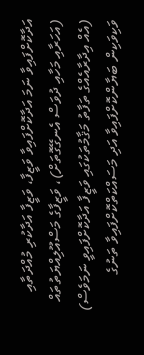އަދާކޮށްފައިވާ ނަމަ އަދާކޮށްފައިވާ ވަޒީފާ، ވަޒީފާ އަދާކުރި މުއްދަތާއި (އަހަރާއި މަހާއި ދުވަސް އެނގޭގޮތަށް)، ވަޒީފާގެ މަސްއޫލިއްޔަތުތައް (އެއް އިދާރާއެއްގެ ތަފާތު މަޤާމުތަކުގައި ވަޒީފާ އަދާކޮށްފައިވީ ނަމަވެސް) ވަކިވަކިން ބަޔާންކޮށްފައިވާ އަދި މަސައްކަތްކޮށްފައިވާ ތަނުގެ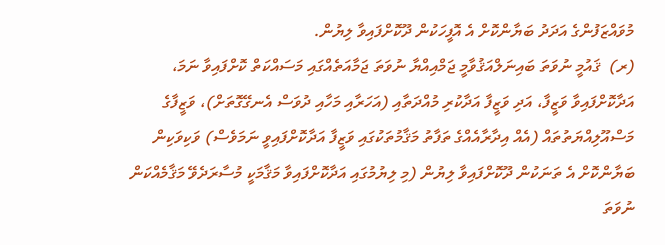މުވައްޒަފުންގެ އަދަދު ބަޔާންކޮށް އެ އޮފީހަކުން ދޫކޮށްފައިވާ ލިޔުން.
(ރ)  ޤައުމީ ނުވަތަ ބައިނަލްއަޤުވާމީ ޖަމްއިއްޔާ ނުވަތަ ޖަމާއަތެއްގައި މަސައްކަތް ކޮށްފައިވާ ނަމަ، އަދާކޮށްފައިވާ ވަޒީފާ، އަދި ވަޒީފާ އަދާކުރި މުއްދަތާއި (އަހަރާއި މަހާއި ދުވަސް އެނގޭގޮތަށް)، ވަޒީފާގެ މަސްއޫލިއްޔަތުތައް (އެއް އިދާރާއެއްގެ ތަފާތު މަޤާމުތަކުގައި ވަޒީފާ އަދާކޮށްފައިވީ ނަމަވެސް) ވަކިވަކިން ބަޔާންކޮށް އެ ތަނަކުން ދޫކޮށްފައިވާ ލިޔުން (މި ލިޔުމުގައި އަދާކޮށްފައިވާ މަޤާމަކީ މުސާރަދެވޭ މަޤާމެއްކަން ނުވަތަ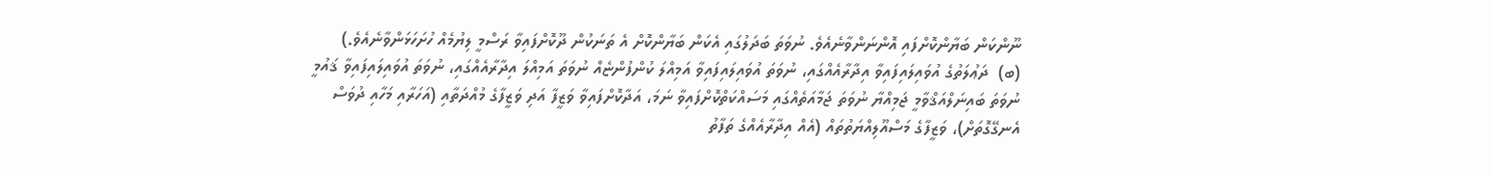ނޫންކަން ބަޔާންކޮށްފައި އޮންނަންވާނެއެވެ. ނުވަތަ ބަދަލުގައި އެކަން ބަޔާންކޮށް އެ ތަނަކުން ދޫކޮށްފައިވާ ރަސްމީ ލިޔުމެއް ހުށަހަޅަންވާނެއެވެ.)
(ބ)  ދަޢުލަތުގެ އުވައިލައިފައިވާ އިދާރާއެއްގައި، ނުވަތަ އުވައިލައިފައިވާ އަމިއްލަ ކުންފުންޏެއް ނުވަތަ އަމިއްލަ އިދާރާއެއްގައި، ނުވަތަ އުވައިލައިފައިވާ ޤައުމީ ނުވަތަ ބައިނަލްއަޤްވާމީ ޖަމިއްޔާ ނުވަތަ ޖަމާއަތެއްގައި މަސައްކަތްކޮށްފައިވާ ނަމަ، އަދާކޮށްފައިވާ ވަޒީފާ އަދި ވަޒީފާގެ މުއްދަތާއި (އަހަރާއި މަހާއި ދުވަސް އެނގޭގޮތަށް)، ވަޒީފާގެ މަސްއޫލިއްޔަތުތައް (އެއް އިދާރާއެއްގެ ތަފާތު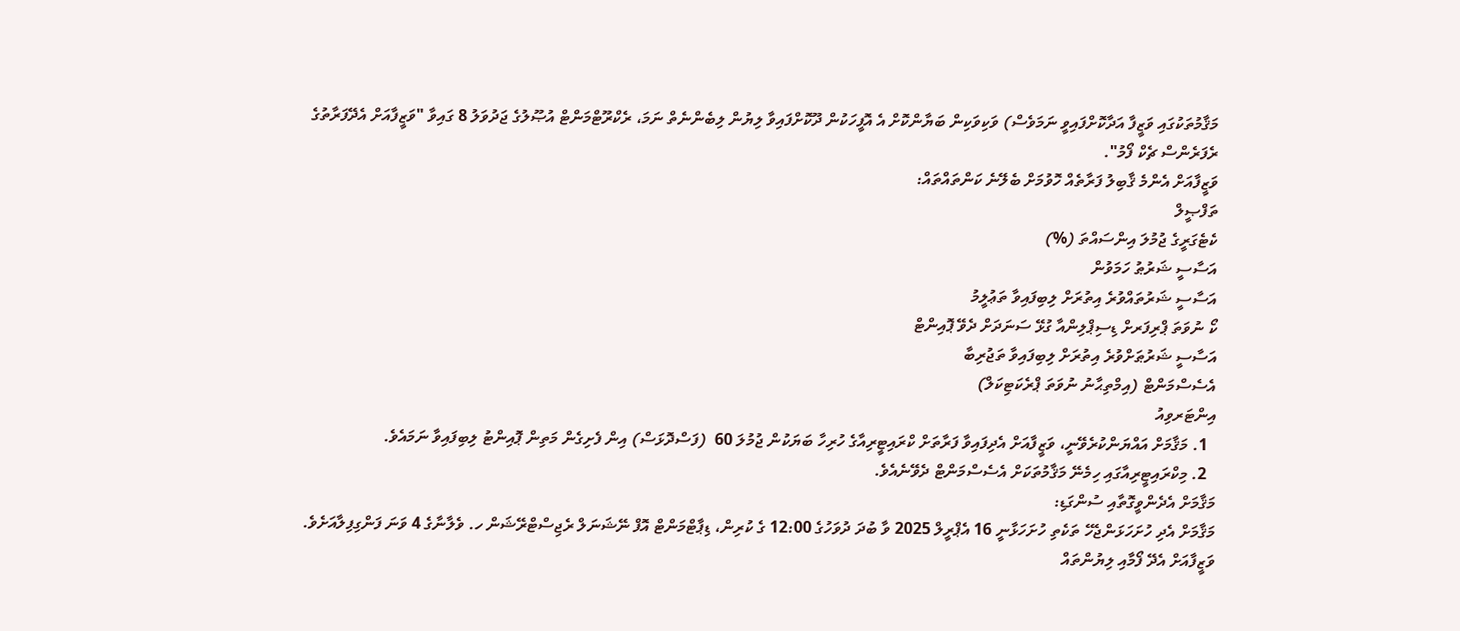މަޤާމުތަކުގައި ވަޒީފާ އަދާކޮށްފައިވީ ނަމަވެސް) ވަކިވަކިން ބަޔާންކޮށް އެ އޮފީހަކުން ދޫކޮށްފައިވާ ލިޔުން ލިބެންނެތް ނަމަ، ރެކްރޫޓްމަންޓް އުޞޫލުގެ ޖަދުވަލު 8 ގައިވާ "ވަޒީފާއަށް އެދޭފަރާތުގެ ރެފަރެންސް ޗެކް ފޯމު".
ވަޒީފާއަށް އެންމެ ޤާބިލު ފަރާތެއް ހޮވުމަށް ބެލޭނެ ކަންތައްތައް:
ތަފްޞީލް
ކެޓެގަރީގެ ޖުމުލަ އިންސައްތަ (%)
އަސާސީ ޝަރުޠު ހަމަވުން
އަސާސީ ޝަރުތައްވުރެ އިތުރަށް ލިބިފައިވާ ތަޢުލީމު
ކޯ ނުވަތަ ޕްރިފަރށް ޑިސިޕްލިންއާ ގުޅޭ ސަނަދަށް ދެވޭ ޕޮއިންޓް
އަސާސީ ޝަރުޠަށްވުރެ އިތުރަށް ލިބިފައިވާ ތަޖުރިބާ
އެސެސްމަންޓް (އިމްތިޙާނު ނުވަތަ ޕްރެކަޓިކަލް)
އިންޓަރވިއު
  1. މަޤާމަށް އައްޔަންކުރެވޭނީ، ވަޒީފާއަށް އެދިފައިވާ ފަރާތަށް ކްރައިޓީރިއާގެ ހުރިހާ ބަޔަކުން ޖުމުލަ 60  (ފަސްދޮޅަސް) އިން ފެށިގެން މަތިން ޕޮއިންޓު ލިބިފައިވާ ނަމައެވެ.
  2. މިކްރައިޓީރިއާގައި ހިމެނޭ މަޤާމުތަކަށް އެސެސްމަންޓް ދެވޭނެއެވެ.
މަޤާމަށް އެދެންވީގޮތާއި ސުންގަޑި:
މަޤާމަށް އެދި ހުށަހަޅަންޖެހޭ ތަކެތި ހުށަހަޅާނީ 16 އެޕްރީލް 2025 ވާ ބުދަ ދުވަހުގެ 12:00 ގެ ކުރިން، ޑިޕާޓްމަންޓް އޮފް ނޭޝަނަލް ރެޖިސްޓްރޭޝަން ހ. ވެލާނާގެ 4 ވަނަ ފަންގިފިލާއަށެވެ. ވަޒީފާއަށް އެދޭ ފޯމާއި ލިޔުންތައް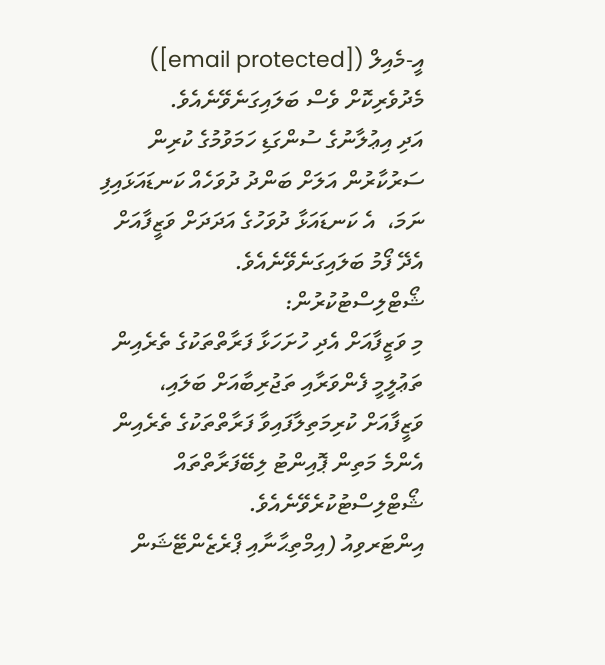އީ-މެއިލް ([email protected]) މެދުވެރިކޮށް ވެސް ބަލައިގަނެވޭނެއެވެ.
އަދި އިޢުލާނުގެ ސުންގަޑި ހަމަވުމުގެ ކުރިން ސަރުކާރުން އަލަށް ބަންދު ދުވަހެއް ކަނޑައަޅައިފި ނަމަ،  އެ ކަނޑައަޅާ ދުވަހުގެ އަދަދަށް ވަޒީފާއަށް އެދޭ ފޯމު ބަލައިގަނެވޭނެއެވެ.
ޝޯޓްލިސްޓުކުރުން:
މި ވަޒީފާއަށް އެދި ހުށަހަޅާ ފަރާތްތަކުގެ ތެރެއިން ތަޢުލީމީ ފެންވަރާއި ތަޖުރިބާއަށް ބަލައި، ވަޒީފާއަށް ކުރިމަތިލާފައިވާ ފަރާތްތަކުގެ ތެރެއިން އެންމެ މަތިން ޕޮއިންޓު ލިބޭފަރާތްތައް ޝޯޓްލިސްޓުކުރެވޭނެއެވެ.
އިންޓަރވިއު (އިމްތިޙާނާއި ޕްރެޒެންޓޭޝަން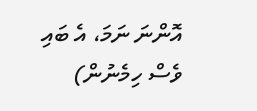އޮންނަ ނަމަ، އެ ބައި ވެސް ހިމެނުން)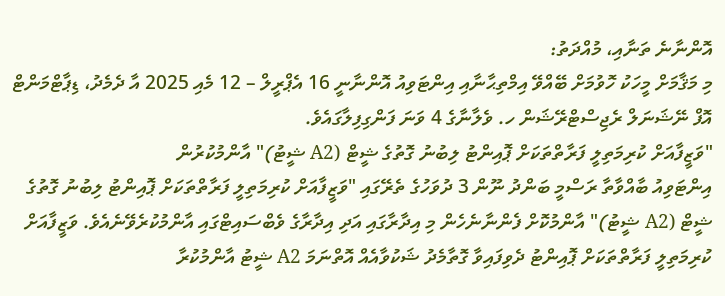އޮންނާނެ ތަނާއި، މުއްދަތު:
މި މަޤާމަށް މީހަކު ހޮވުމަށް ބޭއްވޭ އިމްތިޙާނާއި އިންޓަވިއު އޮންނާނީ 16 އެޕްރީލް – 12 މެއި 2025 އާ ދެމެދު، ޑިޕާޓްމަންޓް އޮފް ނޭޝަނަލް ރެޖިސްޓްރޭޝަން ހ. ވެލާނާގެ 4 ވަނަ ފަންގިފިލާގައެވެ.
"ވަޒީފާއަށް ކުރިމަތިލީ ފަރާތްތަކަށް ޕޮއިންޓު ލިބުނު ގޮތުގެ ޝީޓް (A2 ޝީޓު)" އާންމުކުރުން
އިންޓަވިއު ބާއްވާތާ ރަސްމީ ބަންދު ނޫން 3 ދުވަހުގެ ތެރޭގައި "ވަޒީފާއަށް ކުރިމަތިލީ ފަރާތްތަކަށް ޕޮއިންޓު ލިބުނު ގޮތުގެ ޝީޓް (A2 ޝީޓު)" އާންމުކޮށް ފެންނާނެހެން މި އިދާރާގައި އަދި އިދާރާގެ ވެބްސައިޓްގައި އާންމުކުރެވޭނެއެވެ. ވަޒީފާއަށް ކުރިމަތިލީ ފަރާތްތަކަށް ޕޮއިންޓު ދެވިފައިވާ ގޮތާމެދު ޝަކުވާއެއް އޮތްނަމަ A2 ޝީޓު އާންމުކުރާ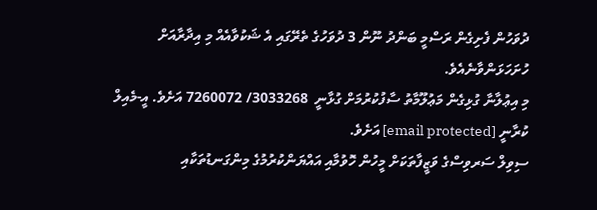ދުވަހުން ފެށިގެން ރަސްމީ ބަންދު ނޫން 3 ދުވަހުގެ ތެރޭގައި އެ ޝަކުވާއެއް މި އިދާރާއަށް ހުށަހަޅަންވާނެއެވެ.
މި އިޢުލާނާ ގުޅިގެން މަޢުލޫމާތު ސާފުކުރުމަށް ގުޅާނީ  3033268/ 7260072 އަށެވެ. އީ-މެއިލް ކުރާނީ [email protected] އަށެވެ.
ސިވިލް ސަރވިސްގެ ވަޒީފާތަކަށް މީހުން ހޮވުމާއި އައްޔަންކުރުމުގެ މިންގަނޑުތަކާއި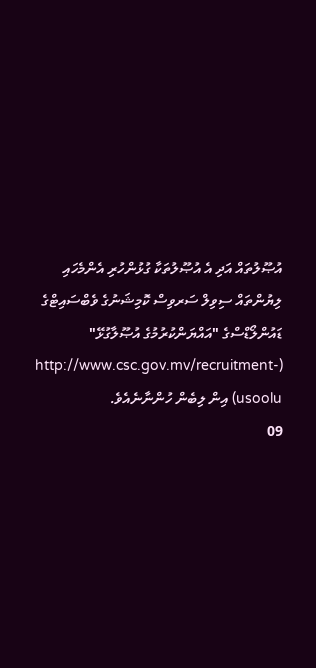އުޞޫލުތައް އަދި އެ އުޞޫލުތަކާ ގުޅުންހުރި އެންމެހައި ލިޔުންތައް ސިވިލް ސަރވިސް ކޮމިޝަނުގެ ވެބްސައިޓްގެ ޑައުންލޯޑްސްގެ "އައްޔަންކުރުމުގެ އުޞޫލާގުޅޭ" (http://www.csc.gov.mv/recruitment-usoolu) އިން ލިބެން ހުންނާނެއެވެ.
09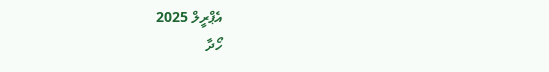އެޕްރީލް 2025
ހޯދާ